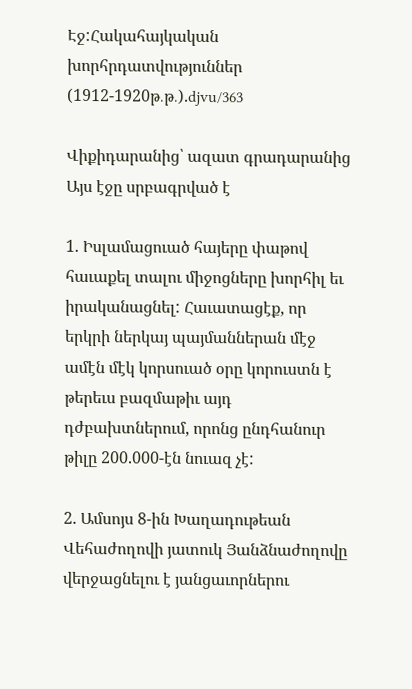Էջ:Հակահայկական խորհրդատվություններ (1912-1920թ․թ․).djvu/363

Վիքիդարանից՝ ազատ գրադարանից
Այս էջը սրբագրված է

1. Իսլամացուած հայերը փաթով հաւաքել տալու միջոցները խորհիլ եւ իրականացնել: Հաւատացէք, որ երկրի ներկայ պայմաններան մէջ ամէն մէկ կորսուած օրը կորուստն է թերեւս բազմաթիւ այդ դժբախտներում, որոնց ընդհանուր թիլը 200.000-էն նուազ չէ:

2. Ամսոյս 8-ին Խաղադութեան Վեհաժողովի յատուկ Յանձնաժողովը վերջացնելու է յանցաւորներու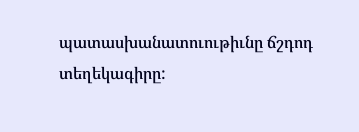պատասխանատուութիւնը ճշդոդ տեղեկագիրը: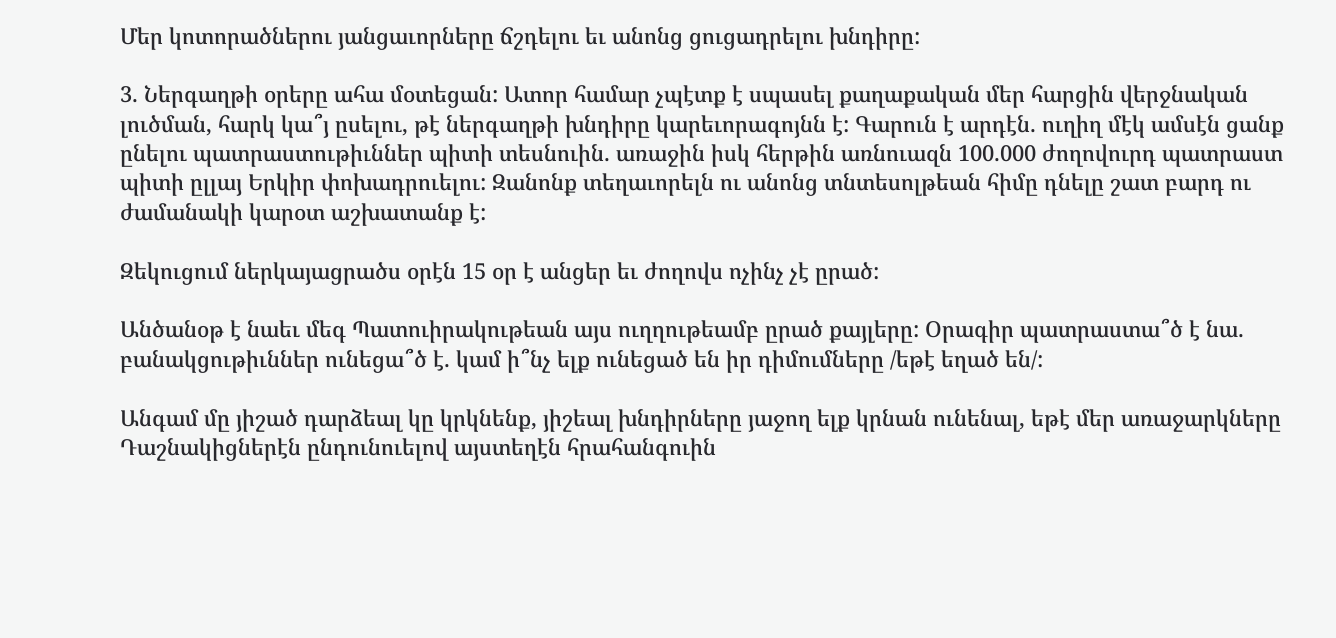Մեր կոտորածներու յանցաւորները ճշդելու եւ անոնց ցուցադրելու խնդիրը:

3. Ներգաղթի օրերը ահա մօտեցան: Ատոր համար չպէտք է սպասել քաղաքական մեր հարցին վերջնական լուծման, հարկ կա՞յ ըսելու, թէ ներգաղթի խնդիրը կարեւորագոյնն է: Գարուն է արդէն. ուղիղ մէկ ամսէն ցանք ընելու պատրաստութիւններ պիտի տեսնուին. առաջին իսկ հերթին առնուազն 100.000 ժողովուրդ պատրաստ պիտի ըլլայ Երկիր փոխադրուելու: Զանոնք տեղաւորելն ու անոնց տնտեսոլթեան հիմը դնելը շատ բարդ ու ժամանակի կարօտ աշխատանք է:

Զեկուցում ներկայացրածս օրէն 15 օր է անցեր եւ ժողովս ոչինչ չէ ըրած:

Անծանօթ է նաեւ մեգ Պատուիրակութեան այս ուղղութեամբ ըրած քայլերը: Օրագիր պատրաստա՞ծ է նա. բանակցութիւններ ունեցա՞ծ է. կամ ի՞նչ ելք ունեցած են իր դիմումները /եթէ եղած են/:

Անգամ մը յիշած դարձեալ կը կրկնենք, յիշեալ խնդիրները յաջող ելք կրնան ունենալ, եթէ մեր առաջարկները Դաշնակիցներէն ընդունուելով այստեղէն հրահանգուին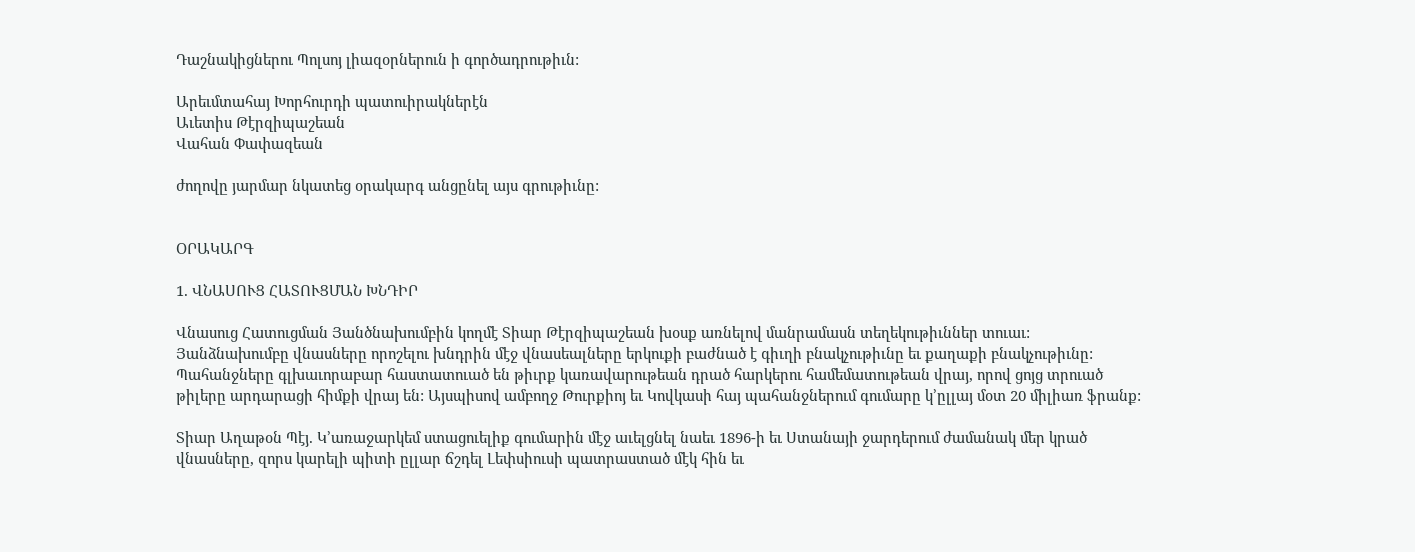Դաշնակիցներու Պոլսոյ լիազօրներուն ի գործադրութիւն:

Արեւմտահայ Խորհուրդի պատուիրակներէն
Աւետիս Թէրզիպաշեան
Վահան Փափազեան

ժողովը յարմար նկատեց օրակարգ անցընել այս գրութիւնը:


ՕՐԱԿԱՐԳ

1. ՎՆԱՍՈՒՑ ՀԱՏՈՒՑՄԱՆ ԽՆԴԻՐ

Վնասուց Հատուցման Յանծնախումբին կողմէ Տիար Թէրզիպաշեան խօսք առնելով մանրամասն տեղեկութիւններ տուաւ: Յանձնախումբը վնասները որոշելու խնդրին մէջ վնասեալները երկուքի բաժնած է գիւղի բնակչութիւնը եւ քաղաքի բնակչութիւնը: Պահանջները գլխաւորաբար հաստատուած են թիւրք կառավարութեան դրած հարկերու համեմատութեան վրայ, որով ցոյց տրուած թիլերը արդարացի հիմքի վրայ են: Այսպիսով ամբողջ Թուրքիոյ եւ Կովկասի հայ պահանջներում գումարը կ՚ըլլայ մօտ 20 միլիառ ֆրանք:

Տիար Աղաթօն Պէյ. Կ՚առաջարկեմ ստացուելիք գումարին մէջ աւելցնել նաեւ 1896-ի եւ Ստանայի ջարդերում ժամանակ մեր կրած վնասները, զորս կարելի պիտի ըլլար ճշդել Լեփսիուսի պատրաստած մէկ հին եւ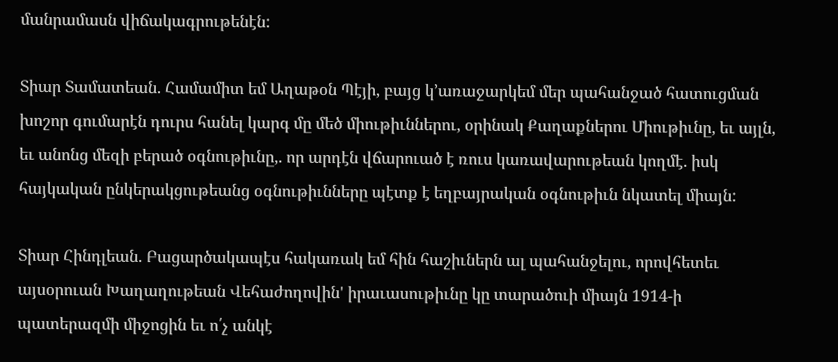մանրամասն վիճակագրութենէն:

Տիար Տամատեան. Համամիտ եմ Աղաթօն Պէյի, բայց կ՚առաջարկեմ մեր պահանջած հատուցման խոշոր գումարէն դուրս հանել կարգ մը մեծ միութիւններու, օրինակ Քաղաքներու Միութիւնը, եւ այլն, եւ անոնց մեզի բերած օգնութիւնը,. որ արդէն վճարուած է ռուս կառավարութեան կողմէ. իսկ հայկական ընկերակցութեանց օգնութիւնները պէտք է եղբայրական օգնութիւն նկատել միայն:

Տիար Հինդլեան. Բացարծակապէս հակառակ եմ հին հաշիւներն ալ պահանջելու, որովհետեւ այսօրուան Խաղաղութեան Վեհաժողովին' իրաւասութիւնը կը տարածուի միայն 1914-ի պատերազմի միջոցին եւ ո՛չ անկէ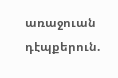առաջուան դէպքերուն.